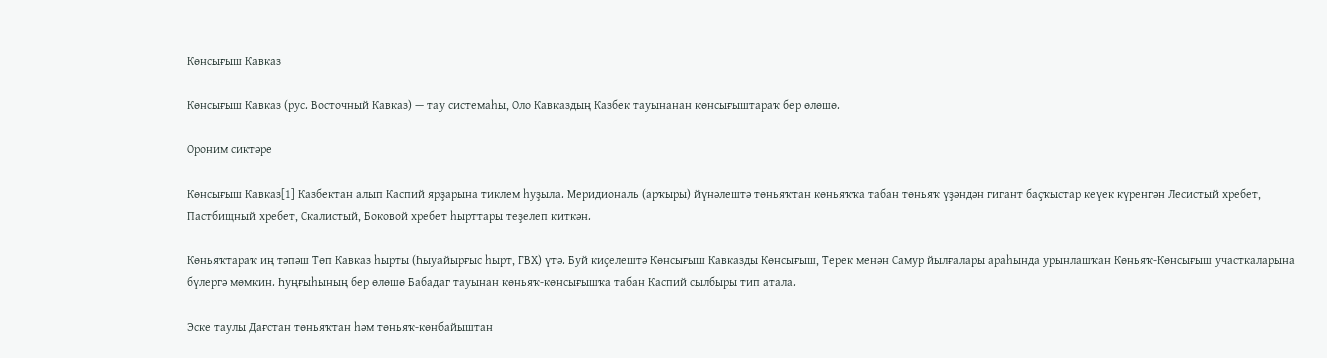Көнсығыш Кавказ

Көнсығыш Кавказ (рус. Восточный Кавказ) — тау системаһы, Оло Кавказдың Казбек тауынанан көнсығыштараҡ бер өлөшө.

Ороним сиктәре

Көнсығыш Кавказ[1] Казбектан алып Каспий ярҙарына тиклем һуҙыла. Меридиональ (арҡыры) йүнәлештә төньяҡтан көньяҡҡа табан төньяҡ үҙәндән гигант баҫҡыстар кеүек күренгән Лесистый хребет, Пастбищный хребет, Скалистый, Боковой хребет һырттары теҙелеп киткән.

Көньяҡтараҡ иң тәпәш Төп Кавказ һырты (Һыуайырғыс һырт, ГВХ) үтә. Буй киҫелештә Көнсығыш Кавказды Көнсығыш, Терек менән Самур йылғалары араһында урынлашҡан Көньяҡ-Көнсығыш участкаларына бүлергә мөмкин. Һуңғыһының бер өлөшө Бабадаг тауынан көньяҡ-көнсығышҡа табан Каспий сылбыры тип атала.

Эске таулы Дағстан төньяҡтан һәм төньяҡ-көнбайыштан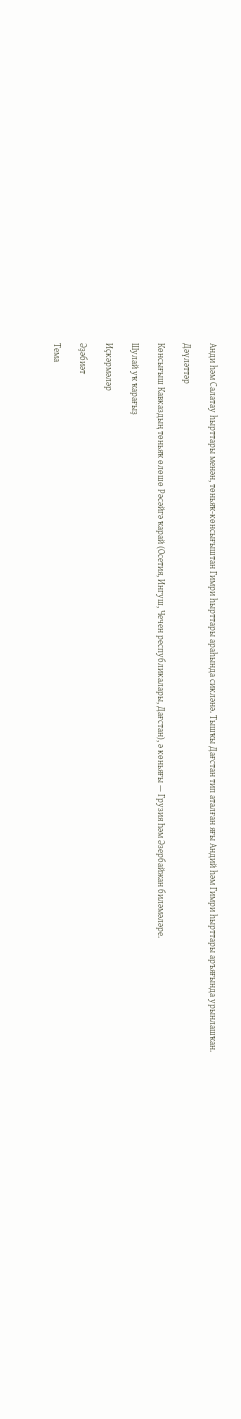Анди һәм Салатау һырттары менән, төньяҡ-көнсығыштан Гимри һырттары араһында сикләнә. Тышҡы Дағстан тип аталған яғы Андий һәм Гимри һырттары аръяғында урынлашҡан.

Дәүләттәр

Көнсығыш Кавказдың төньяҡ өлөшө Рәсәйгә ҡарай (Осетия, Ингуш, Чечен республикалары, Дағстан), ә көньяғы — Грузия Һәм Әзербайжан биләмәләре.

Шулай уҡ ҡарағыҙ

Иҫкәрмәләр

Әҙәбиәт

Тема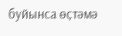буйынса өҫтәмә